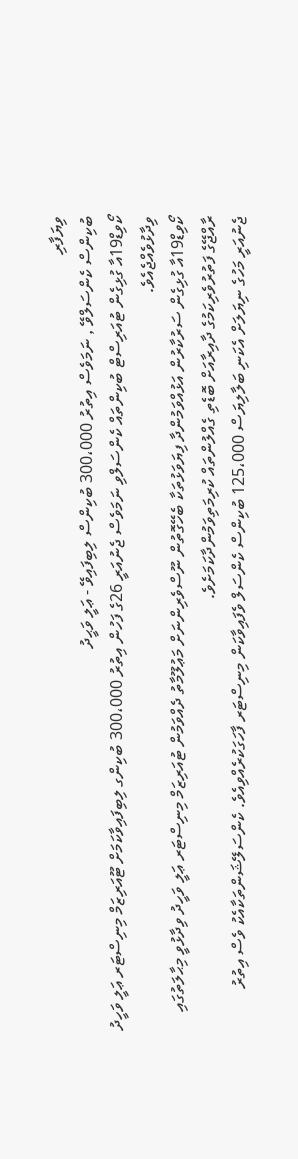ވިޔަފާރި
ބުކިންސް ކެންސަލްވޭ , ނަމަވެސް އިތުރު 300،000 ބުކިންސް ލިބިފައިވޭ - ޢަލީ ވަޙީދު
ކޯވިޑް19އާ ގުޅިގެން ޓުއަރިސްޓް ބުކިންތައް ކެންސަލްވި ނަމަވެސް ޖެނުއަރީ 26ގެ ފަހުން އިތުރު 300،000 ބުކިންގ ލިބިފައިވާކަމަށް ޓޫއަރިޒަމް މިނިސްޓަރ ޢަލީ ވަހީދު ވިދާޅުވެއްޖެއެވެ.
ކޯވިޑް19އާ ގުޅިގެން ސަރުކާރުން އަޅުއްވަމުންދާ ފިޔަވަޅުތަކާ ބެހޭގޮތުން ނޫސްވެރިންނަށް މަޢުލޫމާތު ދެއްވަމުން ޓުއަރިޒަމް މިނިސްޓަރ ޢަލީ ވަހީދު ވިދާޅުވީ މިޙާލަތުގައި ރާއްޖޭގެ ފަތުރުވެރިކަމުގެ ދާއިރާއަށް ބޮޑެތި ގެއްލުންތައް ކުރިމަތިވަމުންދާކަމަށެވެ.
ޖެނުއަރީ މަހުގެ ނިޔަލަށް އެކަނި ބަލާލިޔަސް 125،000 ބުކިންސް ކެންސަލް ވެފައިވާކަން މިނިސްޓަރ ފާހަގަކުރެއްވިއެވެ. ކެންސަލޭޝަންތަކާއެކު ވެސް އިތުރު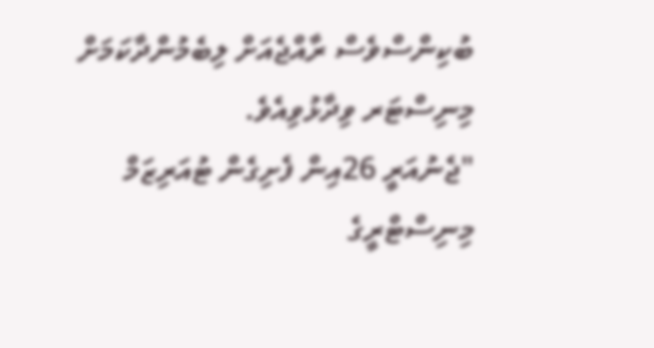ބުކިންސްވެސް ރާއްޖެއަށް ލިބެމުންދާކަމަށް މިނިސްޓަރ ވިދާޅުވިއެވެ.
"ޖެނުއަރީ 26އިން ފެށިގެން ޓުއަރިޒަމް މިނިސްޓްރީގެ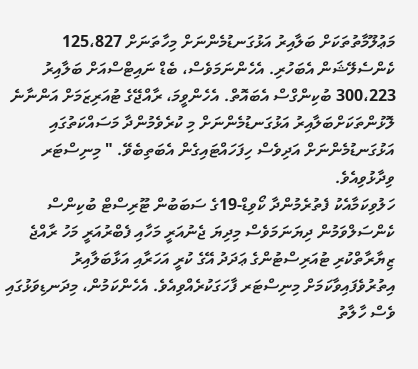މަޢުލޫމާތުތަކަށް ބަލާއިރު އަޅުގަނޑުމެންނަށް މިހާތަނަށް 125،827 ކެންސެލޭޝަން އެބަހުރި. އެހެންނަމަވެސް، ބެޑް ނައިޓްސްއަށް ބަލާއިރު 300،223 ބުކިންގްސް އެބައޮތް. އެހެންވީމަ، ރާއްޖޭގެ ޓުއަރިޒަމަށް އަންނާނެ ލޮޅުންތަކަށްބަލާއިރު އަޅުގަނޑުމެންނަށް މި ކުރެވެމުންދާ މަސައްކަތުގައި އަޅުގަނޑުމެންނަށް އަދިވެސް ހިފަހައްޓައިގެން އެބަތިބެވޭ. " މިނިސްޓަރ ވިދާޅުވިއެވެ.
ހަލުވިކަމާއެކު ފެތުރެމުންދާ ކޯވިޑް-19ގެ ސަބަބުން ޓޫރިސްޓް ބުކިންސް ކެންސަލްވަމުން ދިޔަނަމަވެސް މިދިޔަ ޖެނުއަރީ މަހާއި ފެބްރުއަރީ މަހު ރާއްޖެ ޒިޔާރާތްކުރި ޓުއަރިސްޓުންގެ ޢަދަދު އޭގެ ކުރީ އަހަރާއި އަޅާބަލާއިރު އިތުރުވެފައިވާކަމަށް މިނިސްޓަރ ފާހަގަކުރެއްވިއެވެ. އެހެންކަމުން، މިދަނޑިވަޅުގައި ވެސް ހާލާތު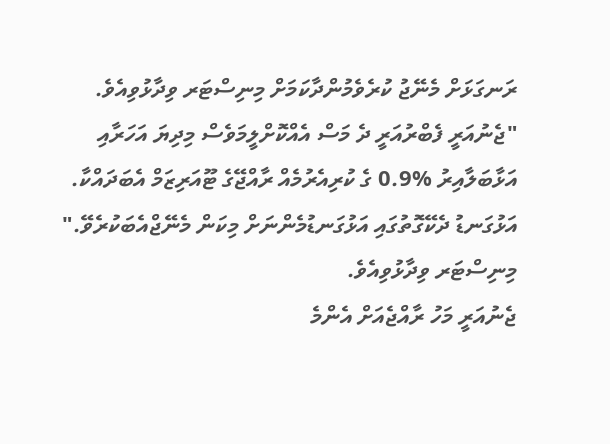ރަނގަޅަށް މެނޭޖު ކުރެވެމުންދާކަމަށް މިނިސްޓަރ ވިދާޅުވިއެވެ.
"ޖެނުއަރީ ފެބްރުއަރީ ދެ މަސް އެއްކޮށްލީމަވެސް މިދިޔަ އަހަރާއި އަޅާބަލާއިރު %0.9 ގެ ކުރިއެރުމެއް ރާއްޖޭގެ ޓޫއަރިޒަމް އެބަދައްކާ. އަޅުގަނޑު ދެކޭގޮތުގައި އަޅުގަނޑުމެންނަށް މިކަން މެނޭޖްއެބަކުރެވޭ." މިނިސްޓަރ ވިދާޅުވިއެވެ.
ޖެނުއަރީ މަހު ރާއްޖެއަށް އެންމެ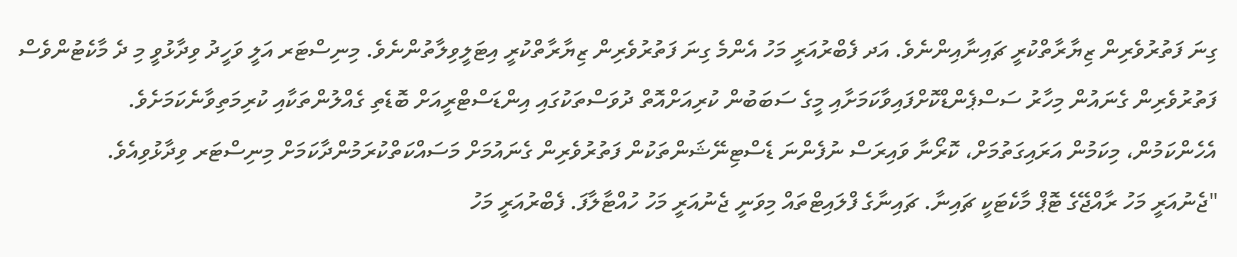ގިނަ ފަތުރުވެރިން ޒިޔާރާތްކުރީ ޗައިނާއިންނެވެ. އަދ ފެބްރުއަރީ މަހު އެންމެ ގިނަ ފަތުރުވެރިން ޒިޔާރާތްކުރީ އިޓަލީވިލާތުންނެވެ. މިނިސްޓަރ އަލީ ވަހީދު ވިދާޅުވީ މި ދެ މާކެޓުންވެސް ފަތުރުވެރިން ގެނައުން މިހާރު ސަސްޕެންޑްކޮށްފައިވާކަމަށާއި މީގެ ސަބަބުން ކުރިއަށްއޮތް ދުވަސްތަކުގައި އިންޑަސްޓްރީއަށް ބޮޑެތި ގެއްލުންތަކާއި ކުރިމަތިވާނެކަމަށެވެ.
އެހެންކަމުން، މިކަމުން އަރައިގަތުމަށް، ކޮރޯނާ ވައިރަސް ނުފެންނަ ޑެސްޓިނޭޝަންތަކުން ފަތުރުވެރިން ގެނައުމަށް މަސައްކަތްކުރަމުންދާކަމަށް މިނިސްޓަރ ވިދާޅުވިއެވެ.
"ޖެނުއަރީ މަހު ރާއްޖޭގެ ޓޮޕް މާކެޓަކީ ޗައިނާ. ޗައިނާގެ ފްލައިޓްތައް މިވަނީ ޖެނުއަރީ މަހު ހުއްޓާލާފަ. ފެބްރުއަރީ މަހު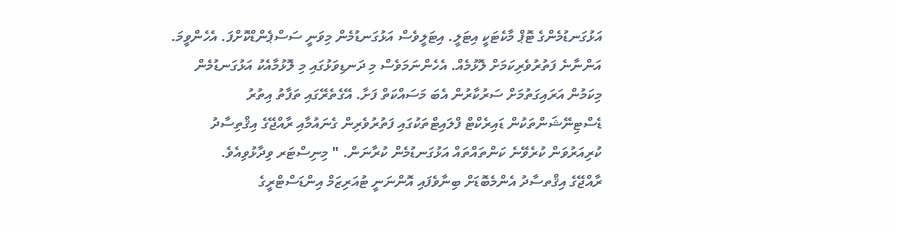އަޅުގަނޑުމެންގެ ޓޮޕް މާކެޓަކީ އިޓަލީ. އިޓަލީވެސް އަޅުގަނޑުމެން މިވަނީ ސަސްޕެންޑްކޮށްފަ. އެހެންވީމަ. އަންނާނެ ފަތުރުވެރިކަމަށް ލޮޅުމެއް. އެހެންނަމަވެސް މި ދަނޑިވަޅުގައި މި ލޮޅުމާއެކު އަޅުގަނޑުމެން މިކަމުން އަރައިގަތުމަށް ސަރުކާރުން އެބަ މަސައްކަތް ފަށާ. އޭގެތެރޭގައި ތަފާތު އިތުރު ޑެސްޓިނޭޝަންތަކުން ޑައިރެކްޓް ފްލައިޓްތަކުގައި ފަތުރުވެރިން ގެނައުމާއި ރާއްޖޭގެ އިޤްތިސާދު ކުރިއަރުވަން ކުރެވޭނެ ކަންތައްތައް އަޅުގަނޑުމެން ކުރާނަން. " މިނިސްޓަރ ވިދާޅުވިއެވެ.
ރާއްޖޭގެ އިޤްތސާދު އެންމެބޮޑަށް ބިނާވެފައި އޮންނަނީ ޓުއަރިޒަމް އިންޑަސްޓްރީގެ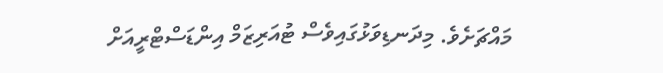މައްޗަށެވެ. މިދަނޑިވަޅުގައިވެސް ޓުއަރިޒަމް އިންޑަސްޓްރީއަށް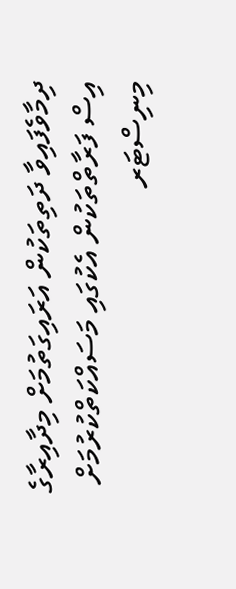ދިމާވެފައިވާ ދަތިތަކުން އަރައިގަތުމަށް މިދާއިރާގެ އިސް ފަރާތްތަކުން އެކުގައި މަސައްކަތްކުރުމަށް މިނިސްޓަރ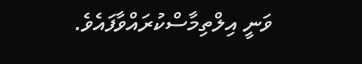ވަނީ އިލްތިމާސްކުރައްވާފައެވެ.